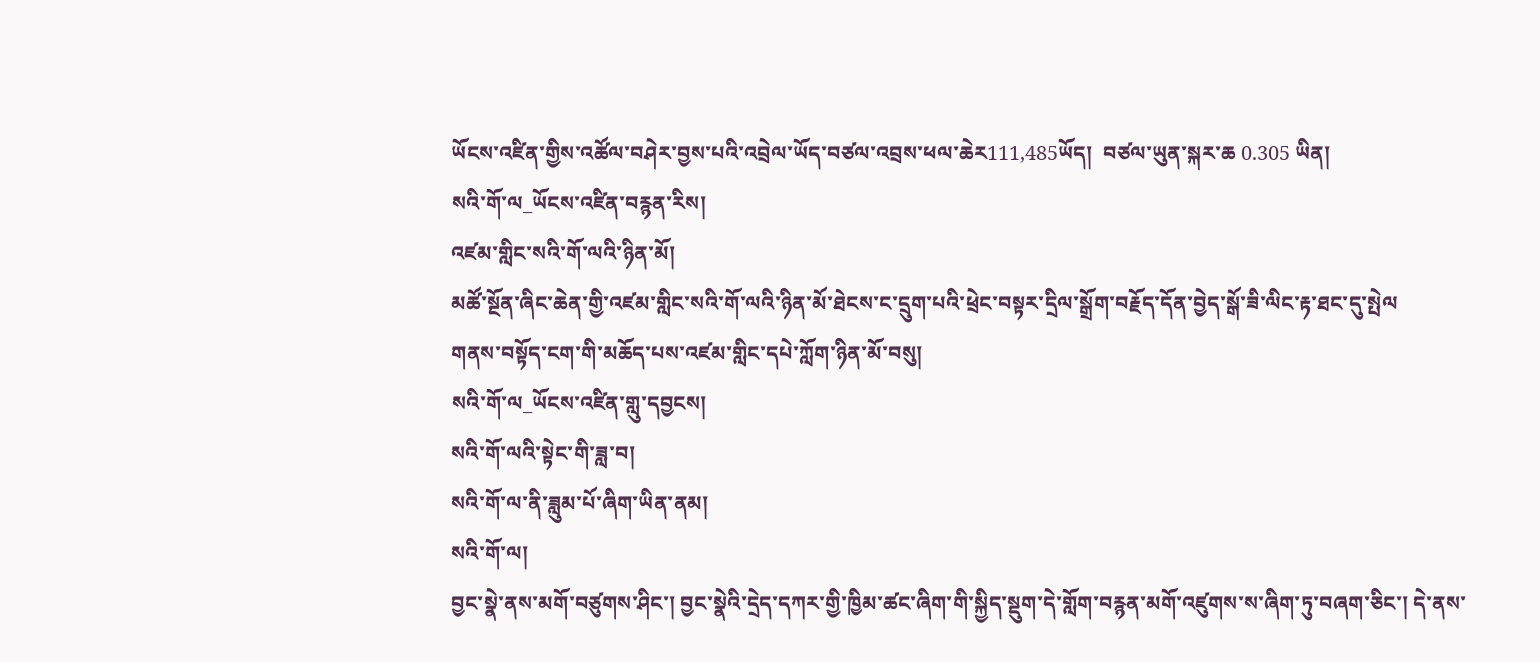ཡོངས་འཛིན་གྱིས་འཚོལ་བཤེར་བྱས་པའི་འབྲེལ་ཡོད་བཙལ་འབྲས་ཕལ་ཆེར111,485ཡོད།  བཙལ་ཡུན་སྐར་ཆ 0.305 ཡིན།
སའི་གོ་ལ_ཡོངས་འཛིན་བརྙན་རིས།
འཛམ་གླིང་སའི་གོ་ལའི་ཉིན་མོ།
མཚོ་སྔོན་ཞིང་ཆེན་གྱི་འཛམ་གླིང་སའི་གོ་ལའི་ཉིན་མོ་ཐེངས་ང་དྲུག་པའི་ཕྲེང་བསྟར་དྲིལ་སྒྲོག་བརྗོད་དོན་བྱེད་སྒོ་ཟི་ལིང་རྟ་ཐང་དུ་སྤེལ
གནས་བསྟོད་ངག་གི་མཆོད་པས་འཛམ་གླིང་དཔེ་ཀློག་ཉིན་མོ་བསུ།
སའི་གོ་ལ_ཡོངས་འཛིན་གླུ་དབྱངས།
སའི་གོ་ལའི་སྟེང་གི་ཟླ་བ།
སའི་གོ་ལ་ནི་ཟླུམ་པོ་ཞིག་ཡིན་ནམ།
སའི་གོ་ལ།
བྱང་སྣེ་ནས་མགོ་བཙུགས་ཤིང་། བྱང་སྣེའི་དྲེད་དཀར་གྱི་ཁྱིམ་ཚང་ཞིག་གི་སྐྱིད་སྡུག་དེ་གློག་བརྙན་མགོ་འཛུགས་ས་ཞིག་ཏུ་བཞག་ཅིང་། དེ་ནས་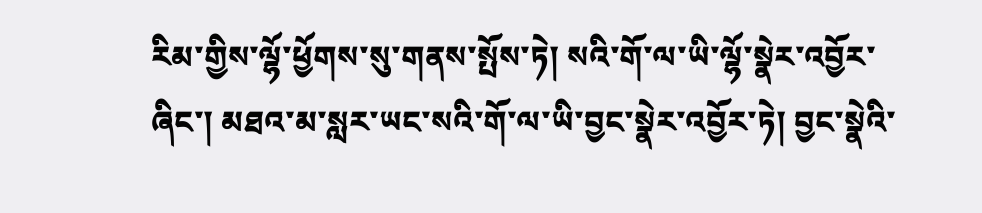རིམ་གྱིས་ལྷོ་ཕྱོགས་སུ་གནས་སྤོས་ཏེ། སའི་གོ་ལ་ཡི་ལྷོ་སྣེར་འབྱོར་ཞིང་། མཐའ་མ་སླར་ཡང་སའི་གོ་ལ་ཡི་བྱང་སྣེར་འབྱོར་ཏེ། བྱང་སྣེའི་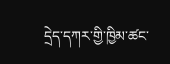དྲེད་དཀར་གྱི་ཁྱིམ་ཚང་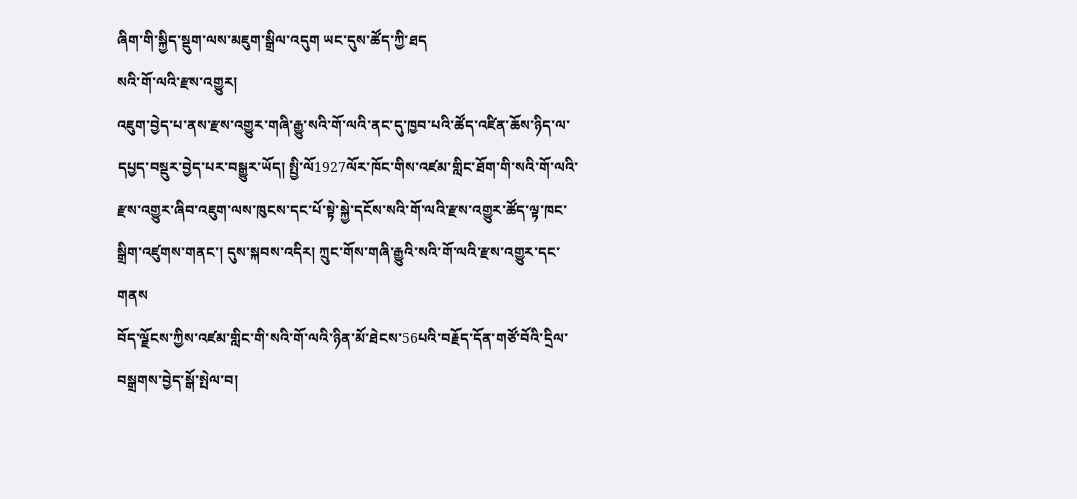ཞིག་གི་སྐྱིད་སྡུག་ལས་མཇུག་སྒྲིལ་འདུག ཡང་དུས་ཚོད་ཀྱི་ཐད
སའི་གོ་ལའི་རྫས་འགྱུར།
འཇུག་བྱེད་པ་ནས་རྫས་འགྱུར་གཞི་རྒྱུ་སའི་གོ་ལའི་ནང་དུ་ཁྱབ་པའི་ཚོད་འཛིན་ཆོས་ཉིད་ལ་དཔྱད་བསྡུར་བྱེད་པར་བསྒྱུར་ཡོད། སྤྱི་ལོ1927ལོར་ཁོང་གིས་འཛམ་གླིང་ཐོག་གི་སའི་གོ་ལའི་རྫས་འགྱུར་ཞིབ་འཇུག་ལས་ཁུངས་དང་པོ་སྟེ་སྐྱེ་དངོས་སའི་གོ་ལའི་རྫས་འགྱུར་ཚོད་ལྟ་ཁང་སྒྲིག་འཛུགས་གནང་། དུས་སྐབས་འདིར། ཀྲུང་གོས་གཞི་རྒྱུའི་སའི་གོ་ལའི་རྫས་འགྱུར་དང་གནས
བོད་ལྗོངས་ཀྱིས་འཛམ་གླིང་གི་སའི་གོ་ལའི་ཉིན་མོ་ཐེངས་56པའི་བརྗོད་དོན་གཙོ་བོའི་དྲིལ་བསྒྲགས་བྱེད་སྒོ་སྤེལ་བ།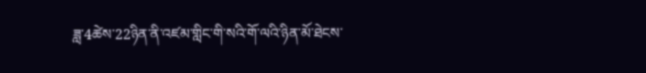ཟླ་4ཚེས་22ཉིན་ནི་འཛམ་གླིང་གི་སའི་གོ་ལའི་ཉིན་མོ་ཐེངས་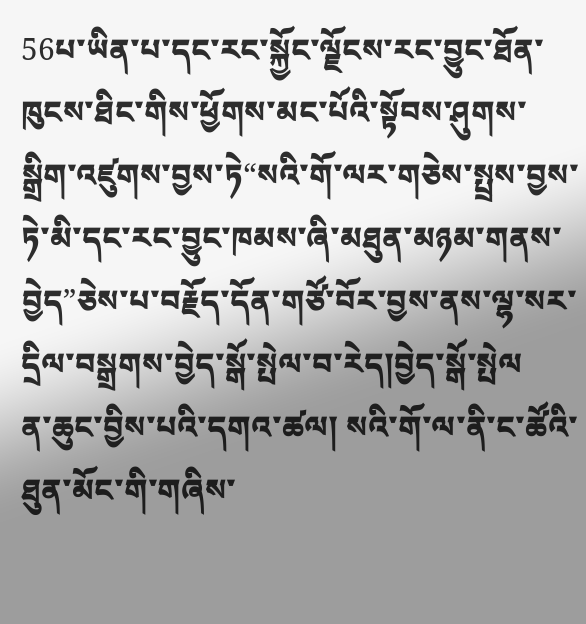56པ་ཡིན་པ་དང་རང་སྐྱོང་ལྗོངས་རང་བྱུང་ཐོན་ཁུངས་ཐིང་གིས་ཕྱོགས་མང་པོའི་སྟོབས་ཤུགས་སྒྲིག་འཛུགས་བྱས་ཏེ“སའི་གོ་ལར་གཅེས་སྤྲས་བྱས་ཏེ་མི་དང་རང་བྱུང་ཁམས་ཞི་མཐུན་མཉམ་གནས་བྱེད”ཅེས་པ་བརྗོད་དོན་གཙོ་བོར་བྱས་ནས་ལྷ་སར་དྲིལ་བསྒྲགས་བྱེད་སྒོ་སྤེལ་བ་རེད།བྱེད་སྒོ་སྤེལ
ན་ཆུང་བྱིས་པའི་དགའ་ཚལ། སའི་གོ་ལ་ནི་ང་ཚོའི་ཐུན་མོང་གི་གཞིས་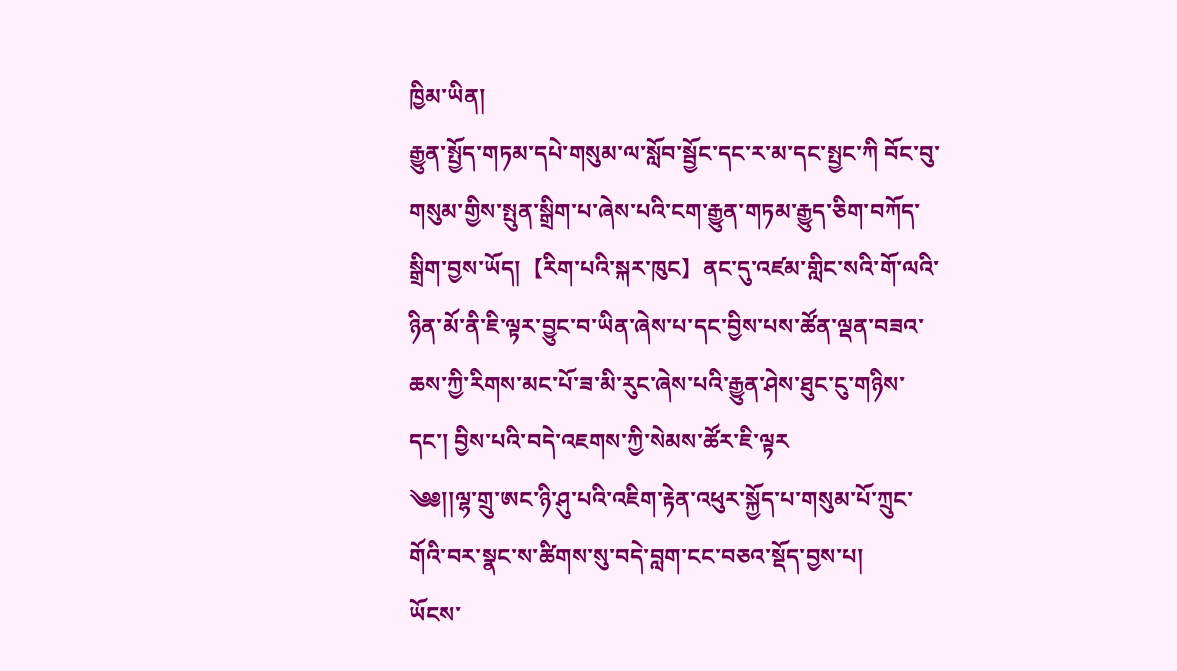ཁྱིམ་ཡིན།
རྒྱུན་སྤྱོད་གཏམ་དཔེ་གསུམ་ལ་སློབ་སྦྱོང་དང་ར་མ་དང་སྤྱང་ཀི བོང་བུ་གསུམ་གྱིས་སྤུན་སྒྲིག་པ་ཞེས་པའི་ངག་རྒྱུན་གཏམ་རྒྱུད་ཅིག་བཀོད་སྒྲིག་བྱས་ཡོད།【རིག་པའི་སྐར་ཁུང】ནང་དུ་འཛམ་གླིང་སའི་གོ་ལའི་ཉིན་མོ་ནི་ཇི་ལྟར་བྱུང་བ་ཡིན་ཞེས་པ་དང་བྱིས་པས་ཚོན་ལྡན་བཟའ་ཆས་ཀྱི་རིགས་མང་པོ་ཟ་མི་རུང་ཞེས་པའི་རྒྱུན་ཤེས་ཐུང་ངུ་གཉིས་དང་། བྱིས་པའི་བདེ་འཇགས་ཀྱི་སེམས་ཚོར་ཇི་ལྟར
༄༅།།ལྷ་གྲུ་ཨང་ཉི་ཤུ་པའི་འཇིག་རྟེན་འཕུར་སྐྱོད་པ་གསུམ་པོ་ཀྲུང་གོའི་བར་སྣང་ས་ཚིགས་སུ་བདེ་བླག་ངང་བཅའ་སྡོད་བྱས་པ།
ཡོངས་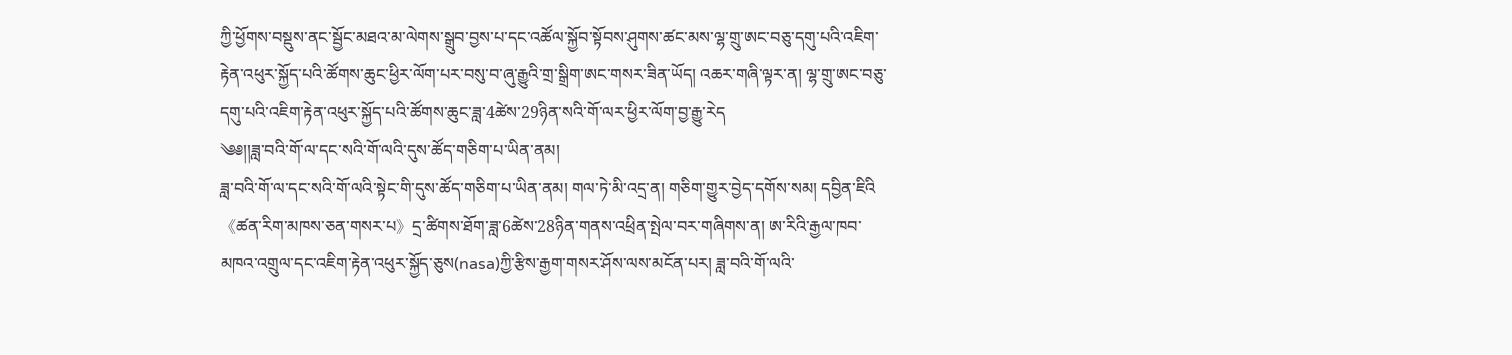ཀྱི་ཕྱོགས་བསྡུས་ནང་སྦྱོང་མཐའ་མ་ལེགས་སྒྲུབ་བྱས་པ་དང་འཚོལ་སྐྱོབ་སྟོབས་ཤུགས་ཚང་མས་ལྷ་གྲུ་ཨང་བཅུ་དགུ་པའི་འཇིག་རྟེན་འཕུར་སྐྱོད་པའི་ཚོགས་ཆུང་ཕྱིར་ལོག་པར་བསུ་བ་ཞུ་རྒྱུའི་གྲ་སྒྲིག་ཨང་གསར་ཟིན་ཡོད། འཆར་གཞི་ལྟར་ན། ལྷ་གྲུ་ཨང་བཅུ་དགུ་པའི་འཇིག་རྟེན་འཕུར་སྐྱོད་པའི་ཚོགས་ཆུང་ཟླ་4ཚེས་29ཉིན་སའི་གོ་ལར་ཕྱིར་ལོག་བྱ་རྒྱུ་རེད
༄༅།།ཟླ་བའི་གོ་ལ་དང་སའི་གོ་ལའི་དུས་ཚོད་གཅིག་པ་ཡིན་ནམ།
ཟླ་བའི་གོ་ལ་དང་སའི་གོ་ལའི་སྟེང་གི་དུས་ཚོད་གཅིག་པ་ཡིན་ནམ། གལ་ཏེ་མི་འདྲ་ན། གཅིག་གྱུར་བྱེད་དགོས་སམ། དབྱིན་ཇིའི《ཚན་རིག་མཁས་ཅན་གསར་པ》དྲ་ཚིགས་ཐོག་ཟླ་6ཚེས་28ཉིན་གནས་འཕྲིན་སྤེལ་བར་གཞིགས་ན། ཨ་རིའི་རྒྱལ་ཁབ་མཁའ་འགྲུལ་དང་འཇིག་རྟེན་འཕུར་སྐྱོད་ཅུས(nasa)ཀྱི་རྩིས་རྒྱག་གསར་ཤོས་ལས་མངོན་པར། ཟླ་བའི་གོ་ལའི་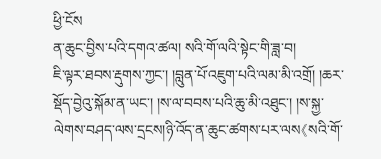ཕྱི་ངོས
ན་ཆུང་བྱིས་པའི་དགའ་ཚལ། སའི་གོ་ལའི་སྟེང་གི་ཟླ་བ།
ཇི་ལྟར་ཐབས་རྡུགས་ཀྱང་། །བླུན་པོ་འཇུག་པའི་ལམ་མི་འགྲོ། །ཆར་སྡོད་བྱེའུ་སྐོམ་ན་ཡང་། །ས་ལ་བབས་པའི་ཆུ་མི་འཐུང་། །ས་སྐྱ་ལེགས་བཤད་ལས་དྲངས།ཉི་འོད་ན་ཆུང་ཚགས་པར་ལས《སའི་གོ་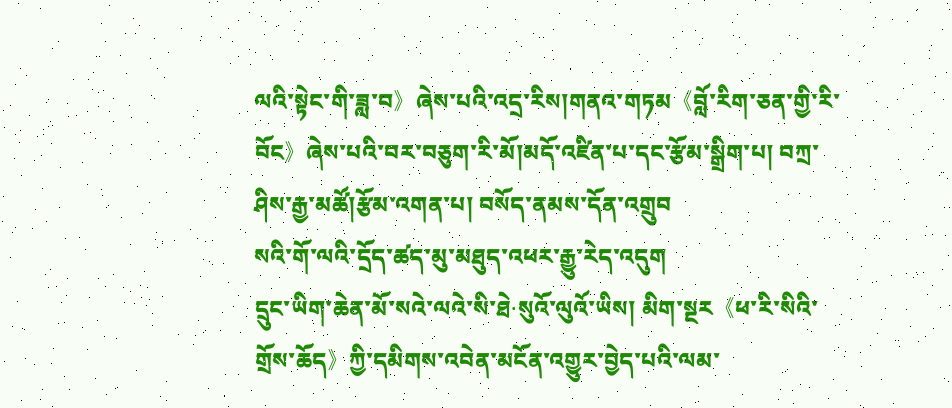ལའི་སྟེང་གི་ཟླ་བ》ཞེས་པའི་འདྲ་རིས།གནའ་གཏམ《བློ་རིག་ཅན་གྱི་རི་བོང》ཞེས་པའི་བར་བཅུག་རི་མོ།མདོ་འཛིན་པ་དང་རྩོམ་སྒྲིག་པ། བཀྲ་ཤིས་རྒྱ་མཚོ།རྩོམ་འགན་པ། བསོད་ནམས་དོན་འགྲུབ
སའི་གོ་ལའི་དྲོད་ཚད་མུ་མཐུད་འཕར་རྒྱུ་རེད་འདུག
དྲུང་ཡིག་ཆེན་མོ་སའེ་ལའེ་སི་ཐེ·སུའོ་ལུའོ་ཡིས། མིག་སྔར《ཕ་རི་སིའི་གྲོས་ཆོད》ཀྱི་དམིགས་འབེན་མངོན་འགྱུར་བྱེད་པའི་ལམ་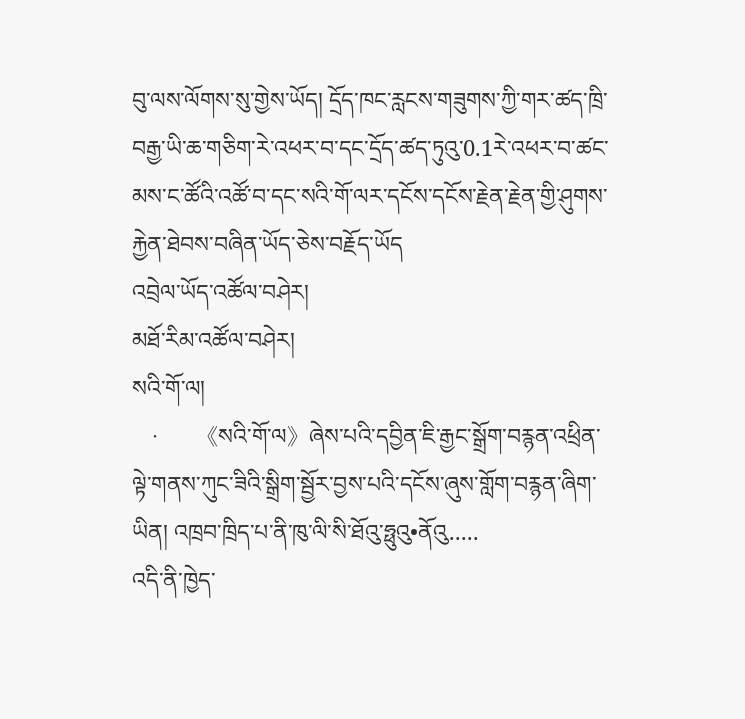བུ་ལས་ལོགས་སུ་གྱེས་ཡོད། དྲོད་ཁང་རླངས་གཟུགས་ཀྱི་གར་ཚད་ཁྲི་བརྒྱ་ཡི་ཆ་གཅིག་རེ་འཕར་བ་དང་དྲོད་ཚད་ཏུའུ་0.1རེ་འཕར་བ་ཚང་མས་ང་ཚོའི་འཚོ་བ་དང་སའི་གོ་ལར་དངོས་དངོས་རྗེན་རྗེན་གྱི་ཤུགས་རྐྱེན་ཐེབས་བཞིན་ཡོད་ཅེས་བརྗོད་ཡོད
འབྲེལ་ཡོད་འཚོལ་བཤེར།
མཐོ་རིམ་འཚོལ་བཤེར།
སའི་གོ་ལ།
  •     《སའི་གོ་ལ》ཞེས་པའི་དབྱིན་ཇི་རྒྱང་སྒྲོག་བརྙན་འཕྲིན་ལྟེ་གནས་ཀུང་ཟིའི་སྒྲིག་སྦྱོར་བྱས་པའི་དངོས་ཞུས་གློག་བརྙན་ཞིག་ཡིན། འཁྲབ་ཁྲིད་པ་ནི་ཁུ་ལི་སི་ཐོའུ་ཧྥུའུ•ནོའུ.....
འདི་ནི་ཁྱེད་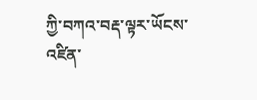ཀྱི་བཀའ་བརྡ་ལྟར་ཡོངས་འཛིན་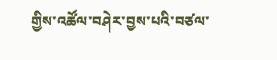གྱིས་འཚོལ་བཤེར་བྱས་པའི་བཙལ་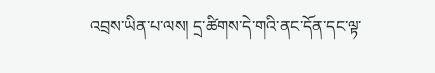འབྲས་ཡིན་པ་ལས། དྲ་ཚིགས་དེ་གའི་ནང་དོན་དང་ལྟ་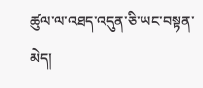ཚུལ་ལ་འཐད་འདུན་ཅི་ཡང་བསྟན་མེད།